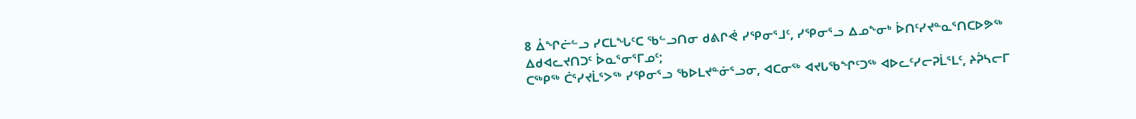8 ᐂᖏᓖᓪᓗ ᓯᑕᒪᖓᑦᑕ ᖃᓪᓗᑎᓂ ᑯᕕᒋᕚ ᓯᕿᓂᕐᒧᑦ, ᓯᕿᓂᕐᓗ ᐃᓄᖕᓂᒃ ᐆᑎᑦᓯᔪᓐᓇᕐᑎᑕᐅᕗᖅ ᐃᑯᐊᓚᔪᑎᑐᑦ ᐆᓇᕐᓂᕐᒥᓄᑦ;
ᑕᖅᑭᖅ ᑖᕐᓯᔪᒫᕐᐳᖅ ᓯᕿᓂᕐᓗ ᖃᐅᒪᔪᓐᓃᕐᓗᓂ, ᐊᑕᓂᖅ ᐊᔪᒐᖃᖏᑦᑐᖅ ᐊᐅᓚᑦᓯᓕᕈᒫᕐᒪᑦ, ᔨᕉᓴᓕᒥ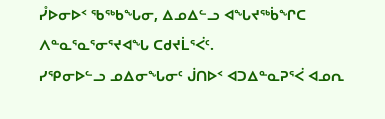ᓮᐅᓂᐅᑉ ᖃᖅᑲᖓᓂ, ᐃᓄᐃᓪᓗ ᐊᖓᔪᖅᑳᖏᑕ ᐱᓐᓇᕐᓇᕐᓂᕐᔪᐊᖓ ᑕᑯᔪᒫᕐᐹᑦ.
ᓯᕿᓂᐅᓪᓗ ᓄᐃᓂᖓᓂᑦ ᒎᑎᐅᑉ ᐊᑐᐃᓐᓇᕈᕐᐹ ᐊᓄᕆ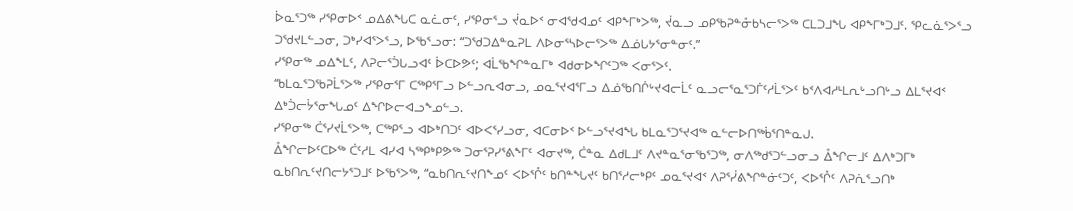ᐆᓇᕐᑐᖅ ᓯᕿᓂᐅᑉ ᓄᐃᕕᖓᑕ ᓇᓛᓂᑦ, ᓯᕿᓂᕐᓗ ᔫᓇᐅᑉ ᓂᐊᖁᐊᓄᑦ ᐊᑭᖕᒥᒃᐳᖅ, ᔫᓇᓗ ᓄᑭᖃᕈᓐᓁᑲᓴᓕᕐᐳᖅ ᑕᒪᑐᒧᖓ ᐊᑭᖕᒥᒃᑐᒧᑦ. ᕿᓚᓈᕐᐳᕐᓗ ᑐᖁᔪᒪᓪᓗᓂ, ᑐᒃᓯᐊᕐᐳᕐᓗ, ᐅᖃᕐᓗᓂ: “ᑐᖁᑐᐃᓐᓇᕈᒪ ᐱᐅᓂᕐᓴᐅᓕᕐᐳᖅ ᐃᓅᒐᔭᕐᓂᓐᓂᑦ.”
ᓯᕿᓂᖅ ᓄᐃᖕᒪᑦ, ᐱᕈᓕᕐᑑᒐᓗᐊᑦ ᐆᑕᐅᕗᑦ; ᐊᒫᖃᖏᓐᓇᒥᒃ ᐊᑯᓂᐅᖏᑦᑐᖅ ᐸᓂᕐᐳᑦ.
“ᑲᒪᓇᕐᑐᖃᕈᒫᕐᐳᖅ ᓯᕿᓂᕐᒥ ᑕᖅᑭᕐᒥᓗ ᐅᓪᓗᕆᐊᓂᓗ, ᓄᓇᕐᔪᐊᕐᒥᓗ ᐃᓅᖃᑎᒌᒡᔪᐊᓕᒫᑦ ᓇᓗᓕᕐᓇᕐᑐᒦᑦᓱᒫᕐᐳᑦ ᑲᑉᐱᐊᓱᒻᒪᕆᒡᓗᑎᒡᓗ ᐃᒪᕐᔪᐊᑉ ᐃᒃᑑᓕᔮᕐᓂᖓᓄᑦ ᐃᖏᐅᓕᐊᓗᖕᓄᓪᓗ.
ᓯᕿᓂᖅ ᑖᕐᓯᔪᒫᕐᐳᖅ, ᑕᖅᑭᕐᓗ ᐊᐅᒃᑎᑐᑦ ᐊᐅᐸᕐᓯᓗᓂ, ᐊᑕᓂᐅᑉ ᐅᓪᓗᕐᔪᐊᖓ ᑲᒪᓇᕐᑐᕐᔪᐊᖅ ᓇᓪᓕᐅᑎᖅᑳᕐᑎᓐᓇᒍ.
ᐂᖏᓕᐅᑦᑕᐅᖅ ᑖᑦᓱᒪ ᐊᓯᐊ ᓴᖅᑭᒃᑭᕗᖅ ᑐᓂᕐᕈᓯᕐᕕᖕᒥᑦ ᐊᓂᔪᖅ, ᑖᓐᓇ ᐃᑯᒪᒧᑦ ᐱᔪᓐᓇᕐᓂᖃᕐᑐᖅ, ᓂᐱᖅᑯᕐᑐᓪᓗᓂᓗ ᐂᖏᓕᒧᑦ ᐃᐱᒃᑐᒥᒃ ᓇᑲᑎᕆᑦᔪᑎᓕᔭᕐᑐᒧᑦ ᐅᖃᕐᐳᖅ, “ᓇᑲᑎᕆᑦᔪᑎᖕᓄᑦ ᐸᐅᕐᒊᑦ ᑲᑎᓐᖓᔪᑦ ᑲᑎᕐᓱᓕᒃᑭᑦ ᓄᓇᕐᔪᐊᑉ ᐱᕈᕐᓰᕕᖏᓐᓃᑦᑐᑦ, ᐸᐅᕐᒊᑦ ᐱᕈᕇᕐᓗᑎᒃ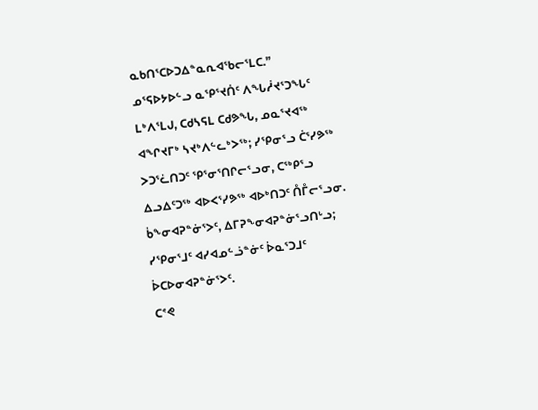ᓇᑲᑎᕐᑕᐅᑐᐃᓐᓇᕆᐊᖃᓕᕐᒪᑕ.”
ᓄᕐᕋᐅᔭᐅᓪᓗ ᓇᕿᕐᔪᑏᑦ ᐱᖓᓲᔪᕐᑐᖓᑦ ᒪᒃᐱᕐᒪᒍ, ᑕᑯᓴᕋᒪ ᑕᑯᕗᖓ, ᓄᓇᕐᔪᐊᖅ ᐊᖏᔪᒥᒃ ᓴᔪᒃᐱᓪᓚᒃᐳᖅ; ᓯᕿᓂᕐᓗ ᑖᕐᓯᕗᖅ ᐳᑐᕐᓛᑎᑐᑦ ᕿᕐᓂᕐᑎᒋᓕᕐᓗᓂ, ᑕᖅᑭᕐᓗ ᐃᓗᐃᑦᑐᖅ ᐊᐅᐸᕐᓯᕗᖅ ᐊᐅᒃᑎᑐᑦ ᑍᒤᓕᕐᓗᓂ.
ᑳᖕᓂᐊᕈᓐᓃᕐᐳᑦ, ᐃᒥᕈᖕᓂᐊᕈᓐᓃᕐᓗᑎᒡᓗ; ᓯᕿᓂᕐᒧᑦ ᐊᓯᐊᓄᓪᓘᓐᓃᑦ ᐆᓇᕐᑐᒧᑦ ᐆᑕᐅᓂᐊᕈᓐᓃᕐᐳᑦ.
ᑕᕝᕙ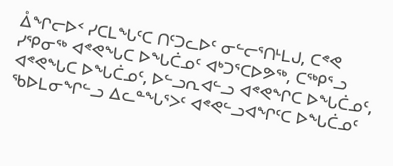ᐂᖏᓕᐅᑉ ᓯᑕᒪᖓᑦᑕ ᑎᑦᑐᓚᐅᑦ ᓂᓪᓕᕐᑎᒻᒪᒍ, ᑕᕝᕙ ᓯᕿᓂᖅ ᐊᕝᕙᖓᑕ ᐅᖓᑖᓄᑦ ᐊᒃᑐᕐᑕᐅᕗᖅ, ᑕᖅᑭᕐᓗ ᐊᕝᕙᖓᑕ ᐅᖓᑖᓄᑦ, ᐅᓪᓗᕆᐊᓪᓗ ᐊᕝᕙᖏᑕ ᐅᖓᑖᓄᑦ, ᖃᐅᒪᓂᖏᓪᓗ ᐃᓚᓐᖓᕐᐳᑦ ᐊᕝᕙᓪᓗᐊᖏᑦᑕ ᐅᖓᑖᓄᑦ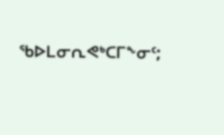ᖃᐅᒪᓂᕆᕙᒃᑕᒥᖕᓂᑦ;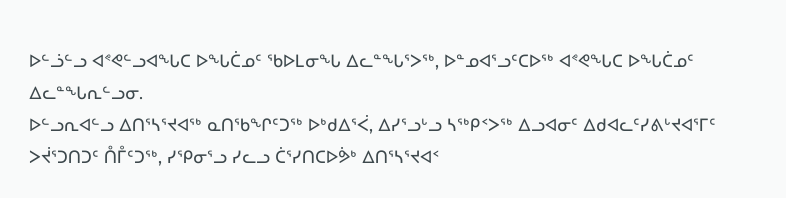ᐅᓪᓘᓪᓗ ᐊᕝᕙᓪᓗᐊᖓᑕ ᐅᖓᑖᓄᑦ ᖃᐅᒪᓂᖓ ᐃᓚᓐᖓᕐᐳᖅ, ᐅᓐᓄᐊᕐᓗᑦᑕᐅᖅ ᐊᕝᕙᖓᑕ ᐅᖓᑖᓄᑦ ᐃᓚᓐᖓᕆᓪᓗᓂ.
ᐅᓪᓗᕆᐊᓪᓗ ᐃᑎᕐᓴᕐᔪᐊᖅ ᓇᑎᖃᖏᑦᑐᖅ ᐅᒃᑯᐃᕐᐹ, ᐃᓯᕐᓗᒡᓗ ᓴᖅᑭᑉᐳᖅ ᐃᓗᐊᓂᑦ ᐃᑯᐊᓚᑦᓯᕕᒡᔪᐊᕐᒥᑦ ᐳᔫᕐᑐᑎᑐᑦ ᑍᒤᑦᑐᖅ, ᓯᕿᓂᕐᓗ ᓯᓚᓗ ᑖᕐᓯᑎᑕᐅᕘᒃ ᐃᑎᕐᓴᕐᔪᐊᑉ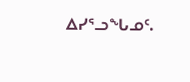ᐃᓯᕐᓗᖓᓄᑦ.